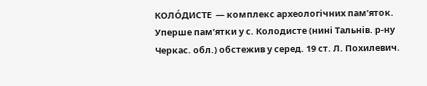КОЛО́ДИСТЕ  — комплекс археологічних памʼяток. Уперше памʼятки у с. Колодисте (нині Тальнів. р-ну Черкас. обл.) обстежив у серед. 19 ст. Л. Похилевич.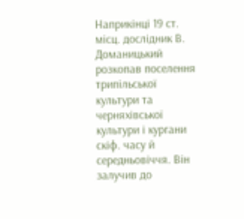Наприкінці 19 ст. місц. дослідник В. Доманицький розкопав поселення трипільської культури та черняхівської культури і кургани скіф. часу й середньовіччя. Він залучив до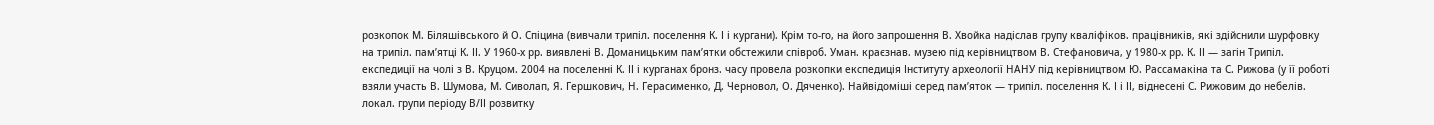розкопок М. Біляшівського й О. Спіцина (вивчали трипіл. поселення К. І і кургани). Крім то-го, на його запрошення В. Хвойка надіслав групу кваліфіков. працівників, які здійснили шурфовку на трипіл. памʼятці К. ІІ. У 1960-х рр. виявлені В. Доманицьким памʼятки обстежили співроб. Уман. краєзнав. музею під керівництвом В. Стефановича, у 1980-х рр. К. ІІ — загін Трипіл. експедиції на чолі з В. Круцом. 2004 на поселенні К. ІІ і курганах бронз. часу провела розкопки експедиція Інституту археології НАНУ під керівництвом Ю. Рассамакіна та С. Рижова (у її роботі взяли участь В. Шумова, М. Сиволап, Я. Гершкович, Н. Герасименко, Д. Черновол, О. Дяченко). Найвідоміші серед памʼяток — трипіл. поселення К. І і ІІ, віднесені С. Рижовим до небелів. локал. групи періоду В/ІІ розвитку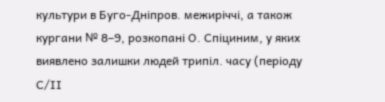культури в Буго-Дніпров. межиріччі, а також кургани № 8–9, розкопані О. Спіциним, у яких виявлено залишки людей трипіл. часу (періоду С/ІІ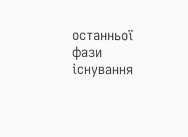останньої фази існування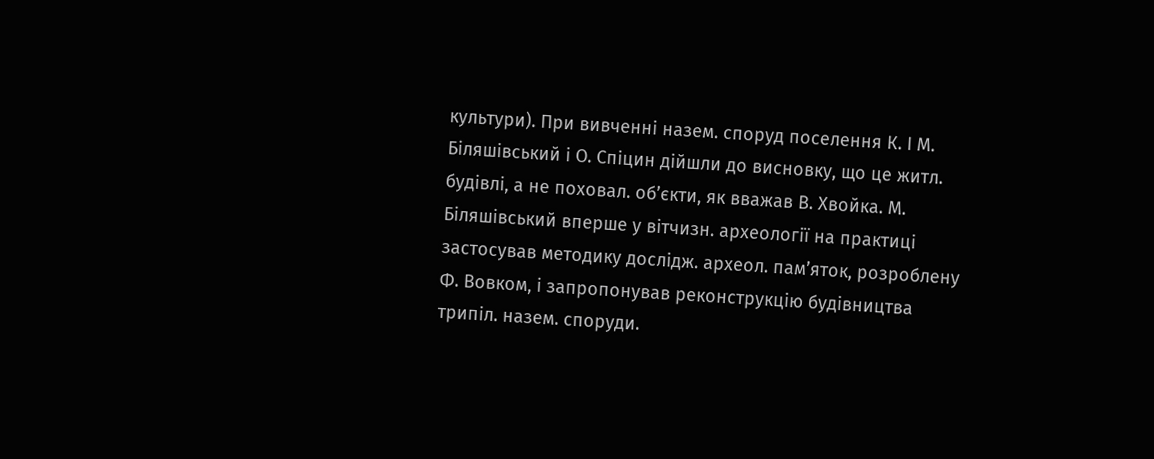культури). При вивченні назем. споруд поселення К. І М. Біляшівський і О. Спіцин дійшли до висновку, що це житл. будівлі, а не поховал. обʼєкти, як вважав В. Хвойка. М. Біляшівський вперше у вітчизн. археології на практиці застосував методику дослідж. археол. памʼяток, розроблену Ф. Вовком, і запропонував реконструкцію будівництва трипіл. назем. споруди.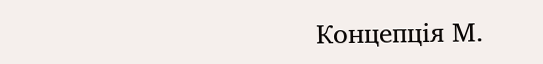Концепція М.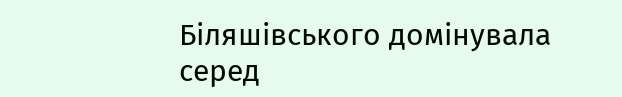Біляшівського домінувала серед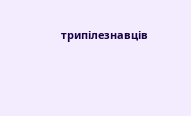трипілезнавців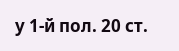у 1-й пол. 20 ст.